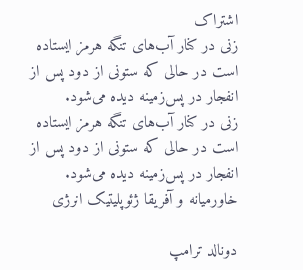اشتراک
زنی در کنار آب‌های تنگه هرمز ایستاده است در حالی که ستونی از دود پس از انفجار در پس‌زمینه دیده می‌شود.
زنی در کنار آب‌های تنگه هرمز ایستاده است در حالی که ستونی از دود پس از انفجار در پس‌زمینه دیده می‌شود.
خاورمیانه و آفریقا ژئوپلیتیک انرژی

دونالد ترامپ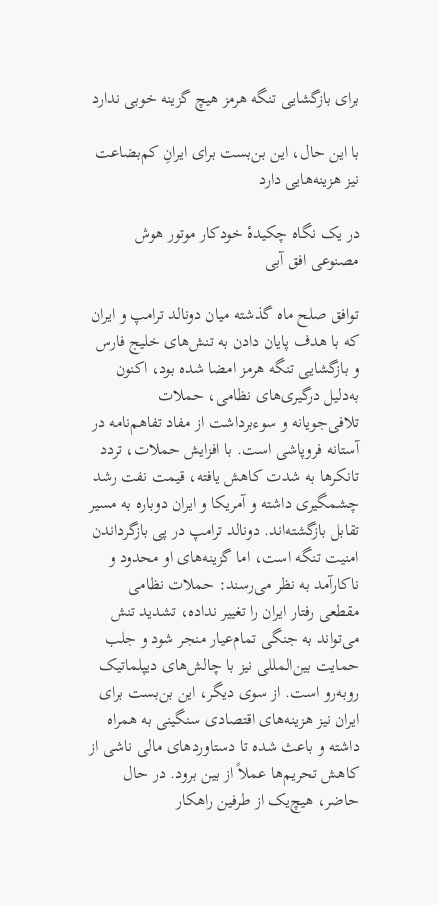برای بازگشایی تنگه هرمز هیچ گزینه خوبی ندارد

با این حال، این بن‌بست برای ایرانِ کم‌بضاعت نیز هزینه‌هایی دارد

در یک نگاه چکیدهٔ خودکار موتور هوش مصنوعی افق آبی

توافق صلح ماه گذشته میان دونالد ترامپ و ایران که با هدف پایان دادن به تنش‌های خلیج فارس و بازگشایی تنگه هرمز امضا شده بود، اکنون به‌دلیل درگیری‌های نظامی، حملات تلافی‌جویانه و سوءبرداشت از مفاد تفاهم‌نامه در آستانه فروپاشی است. با افزایش حملات، تردد تانکرها به شدت کاهش یافته، قیمت نفت رشد چشمگیری داشته و آمریکا و ایران دوباره به مسیر تقابل بازگشته‌اند. دونالد ترامپ در پی بازگرداندن امنیت تنگه است، اما گزینه‌های او محدود و ناکارآمد به نظر می‌رسند: حملات نظامی مقطعی رفتار ایران را تغییر نداده، تشدید تنش می‌تواند به جنگی تمام‌عیار منجر شود و جلب حمایت بین‌المللی نیز با چالش‌های دیپلماتیک روبه‌رو است. از سوی دیگر، این بن‌بست برای ایران نیز هزینه‌های اقتصادی سنگینی به همراه داشته و باعث شده تا دستاوردهای مالی ناشی از کاهش تحریم‌ها عملاً از بین برود. در حال حاضر، هیچ‌یک از طرفین راهکار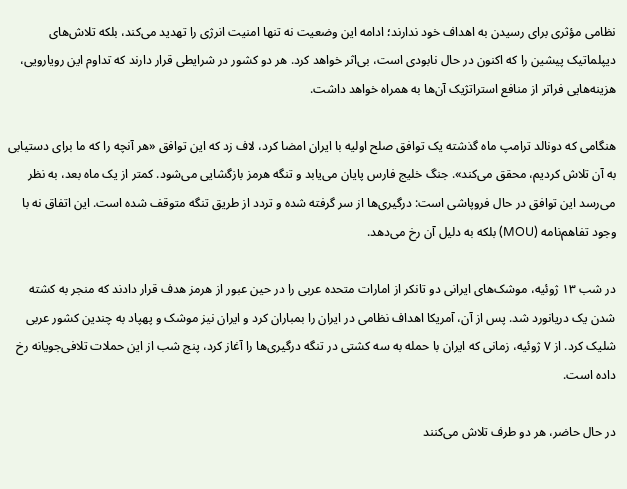نظامی مؤثری برای رسیدن به اهداف خود ندارند؛ ادامه این وضعیت نه تنها امنیت انرژی را تهدید می‌کند، بلکه تلاش‌های دیپلماتیک پیشین را که اکنون در حال نابودی است، بی‌اثر خواهد کرد. هر دو کشور در شرایطی قرار دارند که تداوم این رویارویی، هزینه‌هایی فراتر از منافع استراتژیک آن‌ها به همراه خواهد داشت.

هنگامی که دونالد ترامپ ماه گذشته یک توافق صلح اولیه با ایران امضا کرد، لاف زد که این توافق «هر آنچه را که ما برای دستیابی به آن تلاش کردیم، محقق می‌کند». جنگ خلیج فارس پایان می‌یابد و تنگه هرمز بازگشایی می‌شود. کمتر از یک ماه بعد، به نظر می‌رسد این توافق در حال فروپاشی است: درگیری‌ها از سر گرفته شده و تردد از طریق تنگه متوقف شده است. این اتفاق نه با وجود تفاهم‌نامه (MOU) بلکه به دلیل آن رخ می‌دهد.

در شب ۱۳ ژوئیه، موشک‌های ایرانی دو تانکر از امارات متحده عربی را در حین عبور از هرمز هدف قرار دادند که منجر به کشته شدن یک دریانورد شد. پس از آن، آمریکا اهداف نظامی در ایران را بمباران کرد و ایران نیز موشک و پهپاد به چندین کشور عربی شلیک کرد. از ۷ ژوئیه، زمانی که ایران با حمله به سه کشتی در تنگه درگیری‌ها را آغاز کرد، پنج شب از این حملات تلافی‌جویانه رخ داده است.

در حال حاضر، هر دو طرف تلاش می‌کنند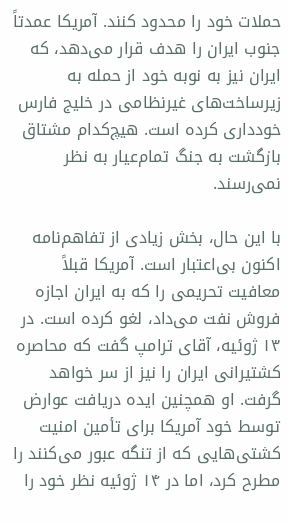حملات خود را محدود کنند. آمریکا عمدتاً جنوب ایران را هدف قرار می‌دهد، که ایران نیز به نوبه خود از حمله به زیرساخت‌های غیرنظامی در خلیج فارس خودداری کرده است. هیچ‌کدام مشتاق بازگشت به جنگ تمام‌عیار به نظر نمی‌رسند.

با این حال، بخش زیادی از تفاهم‌نامه اکنون بی‌اعتبار است. آمریکا قبلاً معافیت تحریمی را که به ایران اجازه فروش نفت می‌داد، لغو کرده است. در ۱۳ ژوئیه، آقای ترامپ گفت که محاصره کشتیرانی ایران را نیز از سر خواهد گرفت. او همچنین ایده دریافت عوارض توسط خود آمریکا برای تأمین امنیت کشتی‌هایی که از تنگه عبور می‌کنند را مطرح کرد، اما در ۱۴ ژوئیه نظر خود را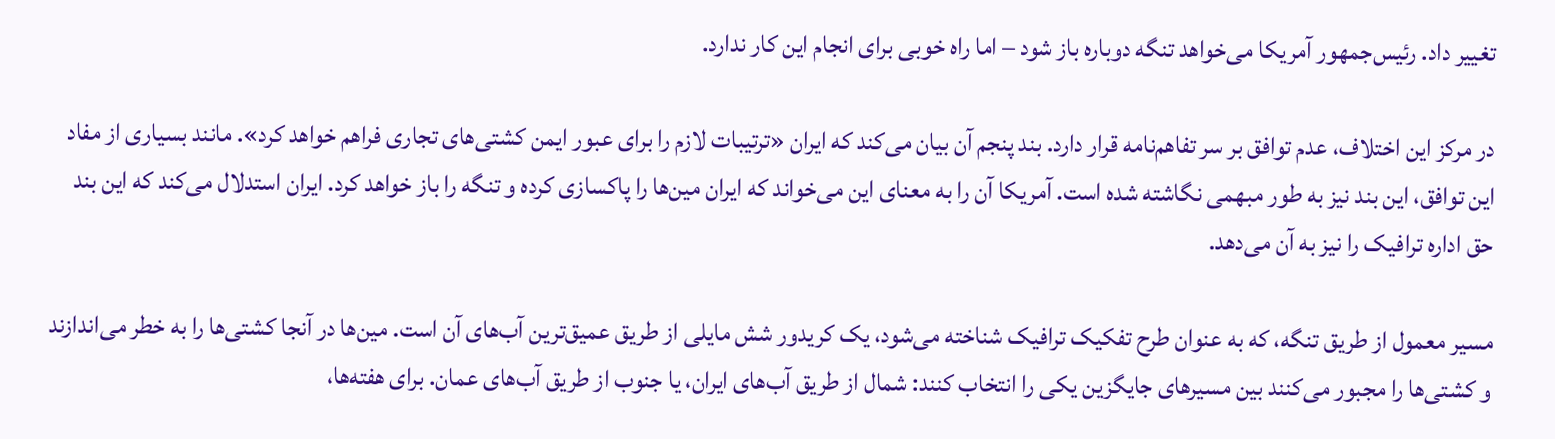تغییر داد. رئیس‌جمهور آمریکا می‌خواهد تنگه دوباره باز شود – اما راه خوبی برای انجام این کار ندارد.

در مرکز این اختلاف، عدم توافق بر سر تفاهم‌نامه قرار دارد. بند پنجم آن بیان می‌کند که ایران «ترتیبات لازم را برای عبور ایمن کشتی‌های تجاری فراهم خواهد کرد». مانند بسیاری از مفاد این توافق، این بند نیز به طور مبهمی نگاشته شده است. آمریکا آن را به معنای این می‌خواند که ایران مین‌ها را پاکسازی کرده و تنگه را باز خواهد کرد. ایران استدلال می‌کند که این بند حق اداره ترافیک را نیز به آن می‌دهد.

مسیر معمول از طریق تنگه، که به عنوان طرح تفکیک ترافیک شناخته می‌شود، یک کریدور شش مایلی از طریق عمیق‌ترین آب‌های آن است. مین‌ها در آنجا کشتی‌ها را به خطر می‌اندازند و کشتی‌ها را مجبور می‌کنند بین مسیرهای جایگزین یکی را انتخاب کنند: شمال از طریق آب‌های ایران، یا جنوب از طریق آب‌های عمان. برای هفته‌ها،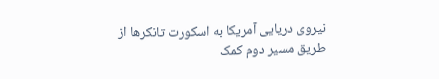نیروی دریایی آمریکا به اسکورت تانکرها از طریق مسیر دوم کمک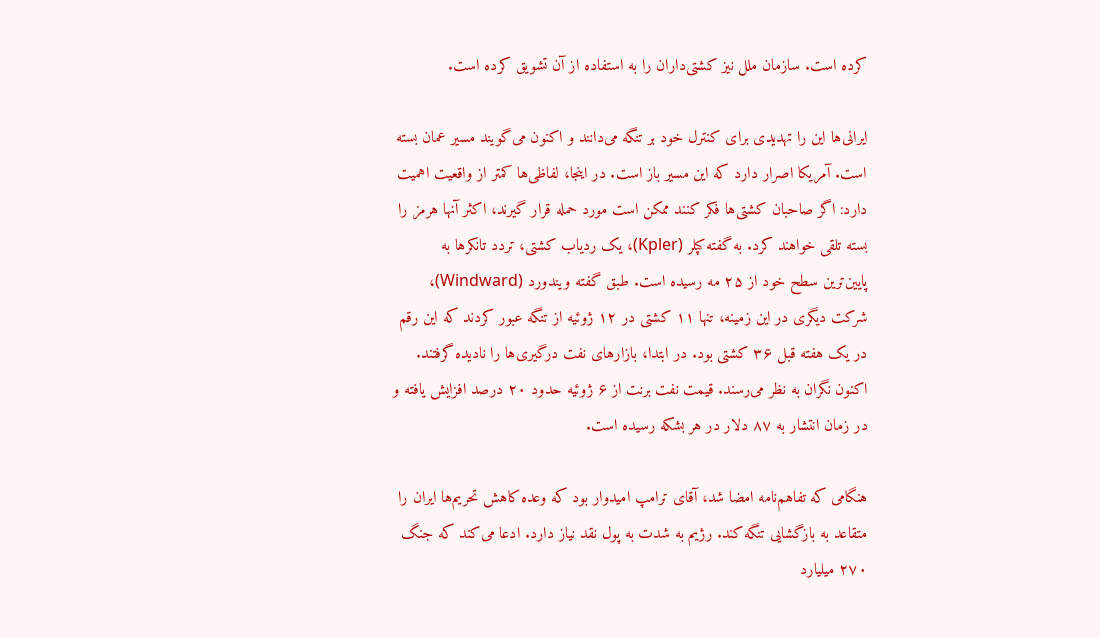کرده است. سازمان ملل نیز کشتی‌داران را به استفاده از آن تشویق کرده است.

ایرانی‌ها این را تهدیدی برای کنترل خود بر تنگه می‌دانند و اکنون می‌گویند مسیر عمان بسته است. آمریکا اصرار دارد که این مسیر باز است. در اینجا، لفاظی‌ها کمتر از واقعیت اهمیت دارد: اگر صاحبان کشتی‌ها فکر کنند ممکن است مورد حمله قرار گیرند، اکثر آنها هرمز را بسته تلقی خواهند کرد. به گفته کپلر (Kpler)، یک ردیاب کشتی، تردد تانکرها به پایین‌ترین سطح خود از ۲۵ مه رسیده است. طبق گفته ویندورد (Windward)، شرکت دیگری در این زمینه، تنها ۱۱ کشتی در ۱۲ ژوئیه از تنگه عبور کردند که این رقم در یک هفته قبل ۳۶ کشتی بود. در ابتدا، بازارهای نفت درگیری‌ها را نادیده گرفتند. اکنون نگران به نظر می‌رسند. قیمت نفت برنت از ۶ ژوئیه حدود ۲۰ درصد افزایش یافته و در زمان انتشار به ۸۷ دلار در هر بشکه رسیده است.

هنگامی که تفاهم‌نامه امضا شد، آقای ترامپ امیدوار بود که وعده کاهش تحریم‌ها ایران را متقاعد به بازگشایی تنگه کند. رژیم به شدت به پول نقد نیاز دارد. ادعا می‌کند که جنگ ۲۷۰ میلیارد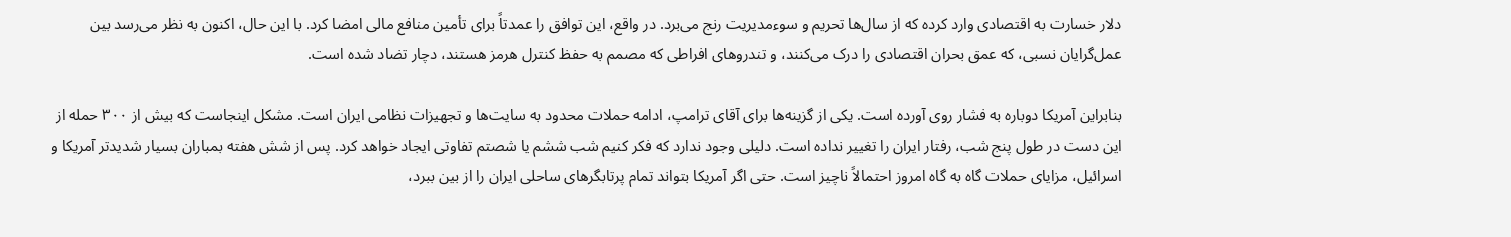دلار خسارت به اقتصادی وارد کرده که از سال‌ها تحریم و سوءمدیریت رنج می‌برد. در واقع، این توافق را عمدتاً برای تأمین منافع مالی امضا کرد. با این حال، اکنون به نظر می‌رسد بین عمل‌گرایان نسبی، که عمق بحران اقتصادی را درک می‌کنند، و تندروهای افراطی که مصمم به حفظ کنترل هرمز هستند، دچار تضاد شده است.

بنابراین آمریکا دوباره به فشار روی آورده است. یکی از گزینه‌ها برای آقای ترامپ، ادامه حملات محدود به سایت‌ها و تجهیزات نظامی ایران است. مشکل اینجاست که بیش از ۳۰۰ حمله از این دست در طول پنج شب، رفتار ایران را تغییر نداده است. دلیلی وجود ندارد که فکر کنیم شب ششم یا شصتم تفاوتی ایجاد خواهد کرد. پس از شش هفته بمباران بسیار شدیدتر آمریکا و اسرائیل، مزایای حملات گاه به گاه امروز احتمالاً ناچیز است. حتی اگر آمریکا بتواند تمام پرتابگرهای ساحلی ایران را از بین ببرد،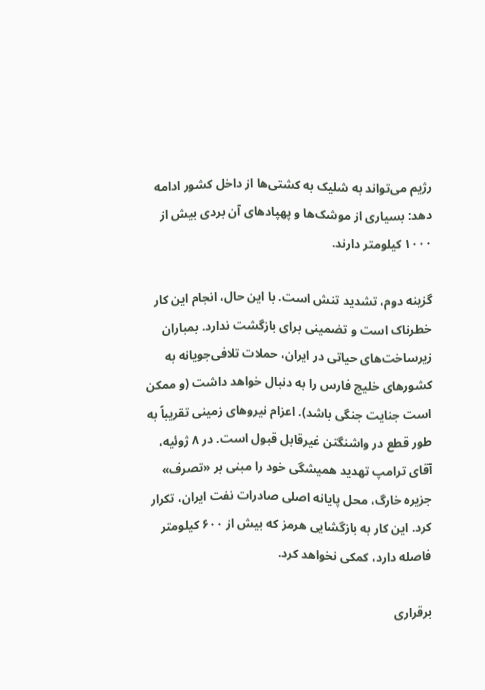رژیم می‌تواند به شلیک به کشتی‌ها از داخل کشور ادامه دهد: بسیاری از موشک‌ها و پهپادهای آن بردی بیش از ۱۰۰۰ کیلومتر دارند.

گزینه دوم، تشدید تنش است. با این حال، انجام این کار خطرناک است و تضمینی برای بازگشت ندارد. بمباران زیرساخت‌های حیاتی در ایران، حملات تلافی‌جویانه به کشورهای خلیج فارس را به دنبال خواهد داشت (و ممکن است جنایت جنگی باشد). اعزام نیروهای زمینی تقریباً به طور قطع در واشنگتن غیرقابل قبول است. در ۸ ژوئیه، آقای ترامپ تهدید همیشگی خود را مبنی بر «تصرف» جزیره خارگ، محل پایانه اصلی صادرات نفت ایران، تکرار کرد. این کار به بازگشایی هرمز که بیش از ۶۰۰ کیلومتر فاصله دارد، کمکی نخواهد کرد.

برقراری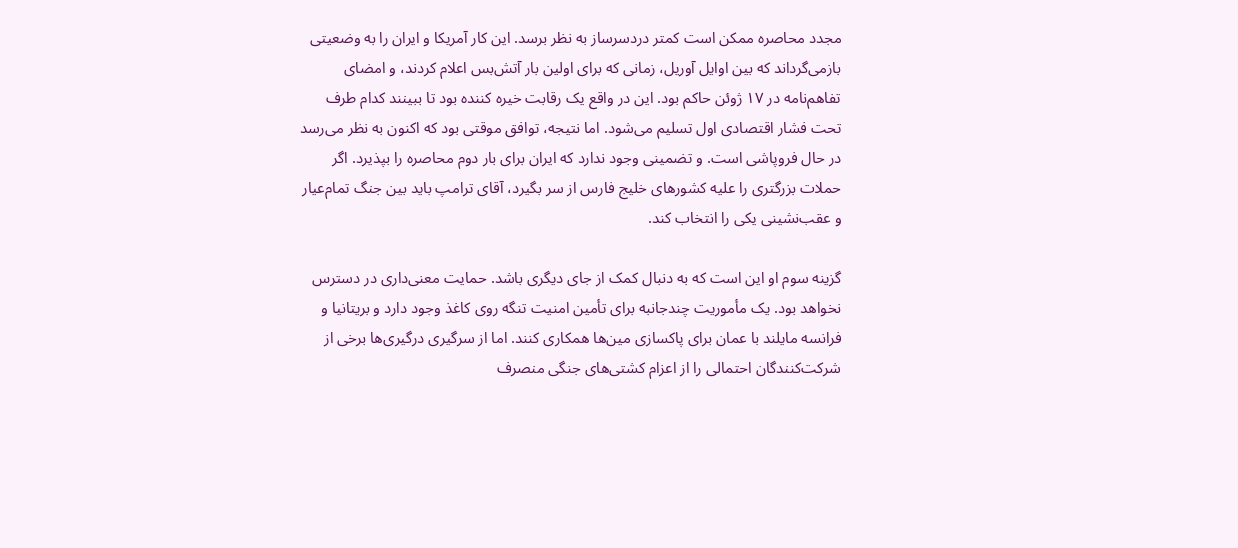مجدد محاصره ممکن است کمتر دردسرساز به نظر برسد. این کار آمریکا و ایران را به وضعیتی بازمی‌گرداند که بین اوایل آوریل، زمانی که برای اولین بار آتش‌بس اعلام کردند، و امضای تفاهم‌نامه در ۱۷ ژوئن حاکم بود. این در واقع یک رقابت خیره کننده بود تا ببینند کدام طرف تحت فشار اقتصادی اول تسلیم می‌شود. اما نتیجه، توافق موقتی بود که اکنون به نظر می‌رسد در حال فروپاشی است. و تضمینی وجود ندارد که ایران برای بار دوم محاصره را بپذیرد. اگر حملات بزرگتری را علیه کشورهای خلیج فارس از سر بگیرد، آقای ترامپ باید بین جنگ تمام‌عیار و عقب‌نشینی یکی را انتخاب کند.

گزینه سوم او این است که به دنبال کمک از جای دیگری باشد. حمایت معنی‌داری در دسترس نخواهد بود. یک مأموریت چندجانبه برای تأمین امنیت تنگه روی کاغذ وجود دارد و بریتانیا و فرانسه مایلند با عمان برای پاکسازی مین‌ها همکاری کنند. اما از سرگیری درگیری‌ها برخی از شرکت‌کنندگان احتمالی را از اعزام کشتی‌های جنگی منصرف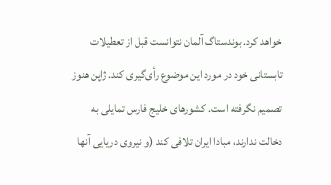خواهد کرد. بوندستاگ آلمان نتوانست قبل از تعطیلات تابستانی خود در مورد این موضوع رأی‌گیری کند. ژاپن هنوز تصمیم نگرفته است. کشورهای خلیج فارس تمایلی به دخالت ندارند، مبادا ایران تلافی کند (و نیروی دریایی آنها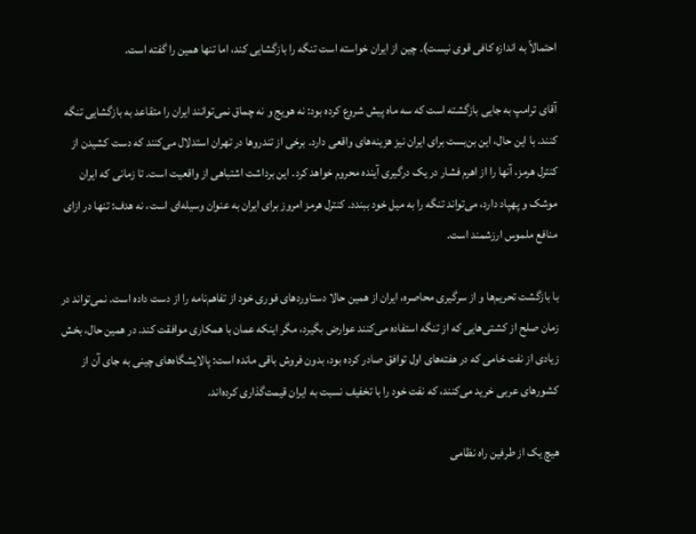احتمالاً به اندازه کافی قوی نیست). چین از ایران خواسته است تنگه را بازگشایی کند، اما تنها همین را گفته است.

آقای ترامپ به جایی بازگشته است که سه ماه پیش شروع کرده بود: نه هویج و نه چماق نمی‌توانند ایران را متقاعد به بازگشایی تنگه کنند. با این حال، این بن‌بست برای ایران نیز هزینه‌های واقعی دارد. برخی از تندروها در تهران استدلال می‌کنند که دست کشیدن از کنترل هرمز، آنها را از اهرم فشار در یک درگیری آینده محروم خواهد کرد. این برداشت اشتباهی از واقعیت است. تا زمانی که ایران موشک و پهپاد دارد، می‌تواند تنگه را به میل خود ببندد. کنترل هرمز امروز برای ایران به عنوان وسیله‌ای است، نه هدف: تنها در ازای منافع ملموس ارزشمند است.

با بازگشت تحریم‌ها و از سرگیری محاصره، ایران از همین حالا دستاوردهای فوری خود از تفاهم‌نامه را از دست داده است. نمی‌تواند در زمان صلح از کشتی‌هایی که از تنگه استفاده می‌کنند عوارض بگیرد، مگر اینکه عمان با همکاری موافقت کند. در همین حال، بخش زیادی از نفت خامی که در هفته‌های اول توافق صادر کرده بود، بدون فروش باقی مانده است: پالایشگاه‌های چینی به جای آن از کشورهای عربی خرید می‌کنند، که نفت خود را با تخفیف نسبت به ایران قیمت‌گذاری کرده‌اند.

هیچ یک از طرفین راه نظامی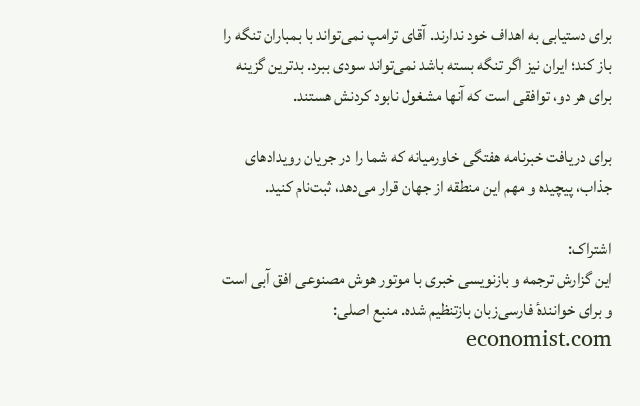برای دستیابی به اهداف خود ندارند. آقای ترامپ نمی‌تواند با بمباران تنگه را باز کند؛ ایران نیز اگر تنگه بسته باشد نمی‌تواند سودی ببرد. بدترین گزینه برای هر دو، توافقی است که آنها مشغول نابود کردنش هستند.

برای دریافت خبرنامه هفتگی خاورمیانه که شما را در جریان رویدادهای جذاب، پیچیده و مهم این منطقه از جهان قرار می‌دهد، ثبت‌نام کنید.

اشتراک:
این گزارش ترجمه و بازنویسی خبری با موتور هوش مصنوعی افق آبی است و برای خوانندهٔ فارسی‌زبان بازتنظیم شده. منبع اصلی: economist.com